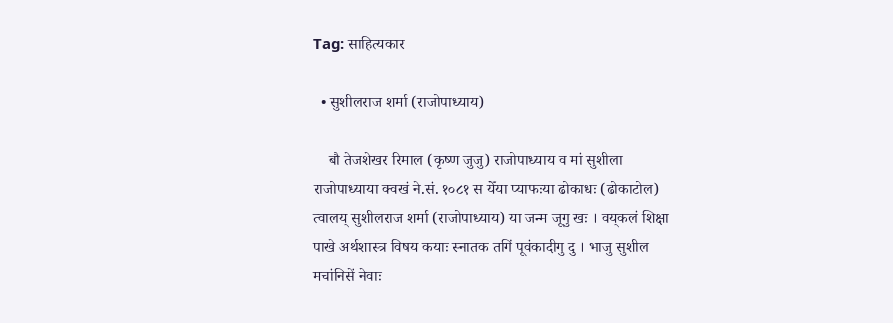Tag: साहित्यकार

  • सुशीलराज शर्मा (राजोपाध्याय)

    बौ तेजशेखर रिमाल (कृष्ण जुजु) राजोपाध्याय व मां सुशीला राजोपाध्याया क्वखं ने.सं. १०८१ स येँया प्याफःया ढोकाधः (ढोकाटोल) त्वालय् सुशीलराज शर्मा (राजोपाध्याय) या जन्म जूगु खः । वय्‌कलं शिक्षा पाखे अर्थशास्त्र विषय कयाः स्नातक तगिं पूवंकादीगु दु । भाजु सुशील मचांनिसें नेवाः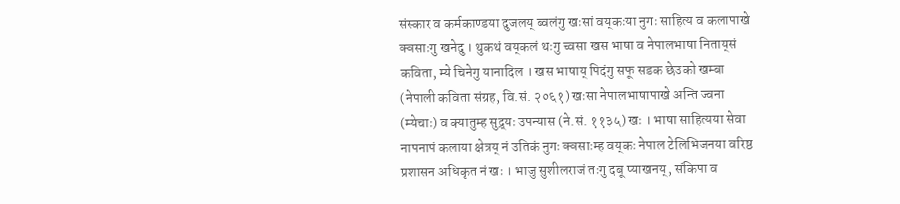संस्कार व कर्मकाण्डया दुजलय् ब्वलंगु खःसां वय्‌कःया नुगः साहित्य व कलापाखे क्वसाःगु खनेदु । थुकथं वय्‌कलं थःगु च्वसा खस भाषा व नेपालभाषा निताय्‌सं कविता, म्ये चिनेगु यानादिल । खस भाषाय् पिदंगु सफू सडक छेउको खम्बा (नेपाली कविता संग्रह, वि.सं. २०६१) खःसा नेपालभाषापाखे अन्ति ज्वना (म्येचाः) व क्यातुम्ह सुद्र्यः उपन्यास (ने.सं. ११३५) खः । भाषा साहित्यया सेवा नापनापं कलाया क्षेत्रय् नं उतिकं नुगः क्वसाःम्ह वय्‌कः नेपाल टेलिभिजनया वरिष्ठ प्रशासन अधिकृत नं खः । भाजु सुशीलराजं तःगु दबू प्याखनय्, संकिपा व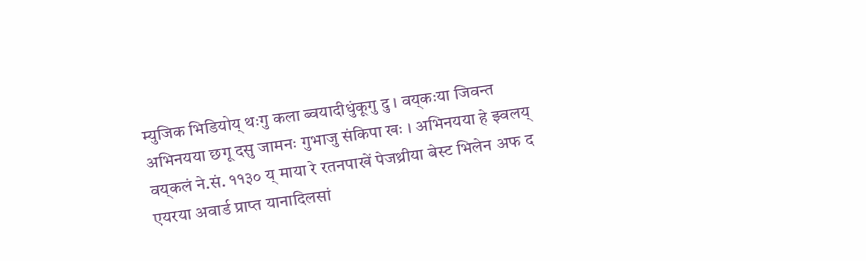म्युजिक भिडियोय् थःगु कला ब्वयादीधुंकूगु दु । वय्‌कःया जिवन्त अभिनयया छगू दसु जामनः गुभाजु संकिपा खः । अभिनयया हे झ्वलय् वय्‌कलं ने.सं. ११३० य् माया रे रतनपाखें पेजथ्रीया बेस्ट भिलेन अफ द एयरया अवार्ड प्राप्त यानादिलसां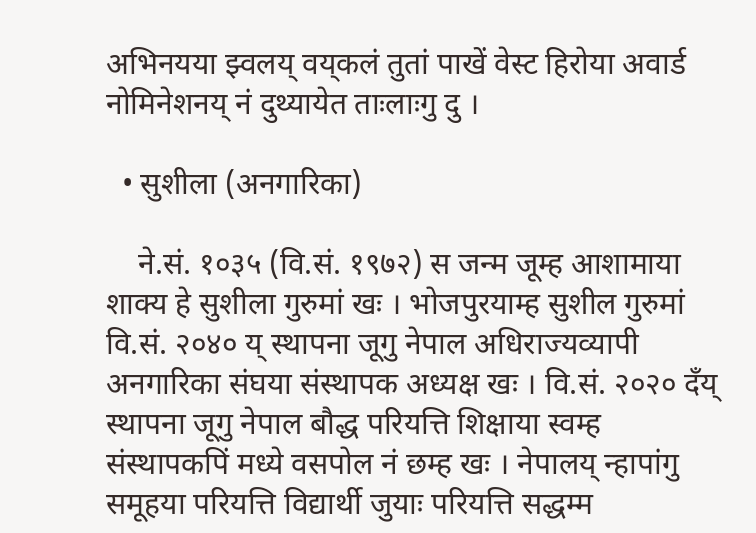अभिनयया झ्वलय् वय्‌कलं तुतां पाखें वेस्ट हिरोया अवार्ड नोमिनेशनय् नं दुथ्यायेत ताःलाःगु दु ।

  • सुशीला (अनगारिका)

    ने.सं. १०३५ (वि.सं. १९७२) स जन्म जूम्ह आशामाया शाक्य हे सुशीला गुरुमां खः । भोजपुरयाम्ह सुशील गुरुमां वि.सं. २०४० य् स्थापना जूगु नेपाल अधिराज्यव्यापी अनगारिका संघया संस्थापक अध्यक्ष खः । वि.सं. २०२० दँय् स्थापना जूगु नेपाल बौद्ध परियत्ति शिक्षाया स्वम्ह संस्थापकपिं मध्ये वसपोल नं छम्ह खः । नेपालय् न्हापांगु समूहया परियत्ति विद्यार्थी जुयाः परियत्ति सद्धम्म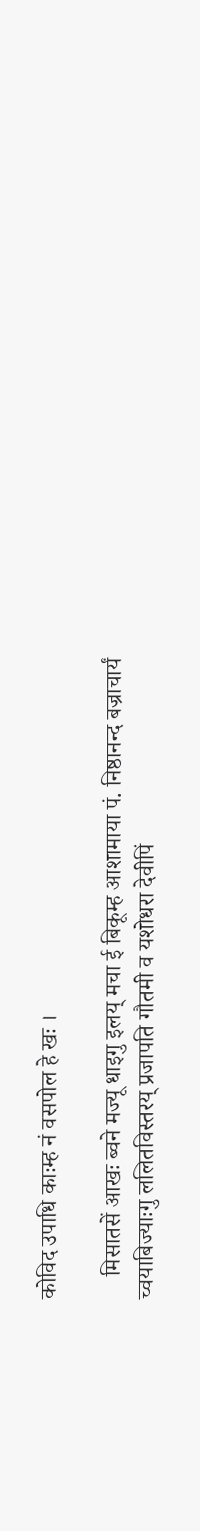कोविद उपाधि काःम्ह नं वसपोल हे खः ।

    मिसातसें आखः ब्वने मज्यू धाइगु इलय् मचा ई बिकूम्ह आशामाया पं. निष्ठानन्द बज्राचार्यं च्वयाबिज्याःगु ललितविस्तरय् प्रजापति गौतमी व यशोधरा देवीपिं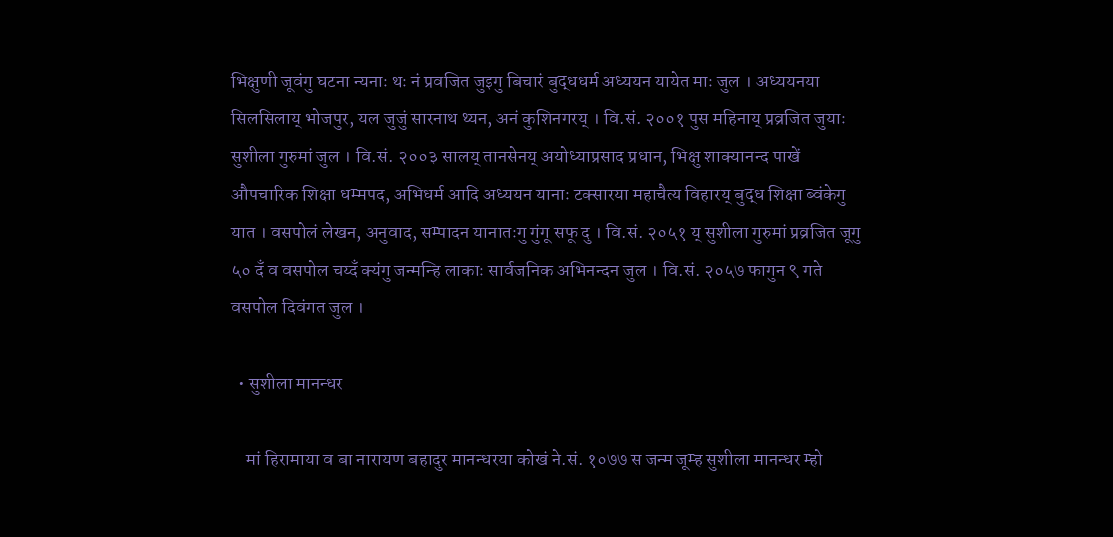भिक्षुणी जूवंगु घटना न्यनाः थः नं प्रवजित जुइगु बिचारं बुद्धधर्म अध्ययन यायेत माः जुल । अध्ययनया सिलसिलाय् भोजपुर, यल जुजुं सारनाथ थ्यन, अनं कुशिनगरय् । वि.सं. २००१ पुस महिनाय् प्रव्रजित जुयाः सुशीला गुरुमां जुल । वि.सं. २००३ सालय् तानसेनय् अयोध्याप्रसाद प्रधान, भिक्षु शाक्यानन्द पाखें औपचारिक शिक्षा धम्मपद, अभिधर्म आदि अध्ययन यानाः टक्सारया महाचैत्य विहारय् बुद्ध शिक्षा ब्वंकेगु यात । वसपोलं लेखन, अनुवाद, सम्पादन यानातःगु गुंगू सफू दु । वि.सं. २०५१ य् सुशीला गुरुमां प्रव्रजित जूगु ५० दँ व वसपोल चय्दँ क्यंगु जन्मन्हि लाकाः सार्वजनिक अभिनन्दन जुल । वि.सं. २०५७ फागुन ९ गते वसपोल दिवंगत जुल ।

  • सुशीला मानन्धर

    मां हिरामाया व बा नारायण बहादुर मानन्धरया कोखं ने.सं. १०७७ स जन्म जूम्ह सुशीला मानन्धर म्हो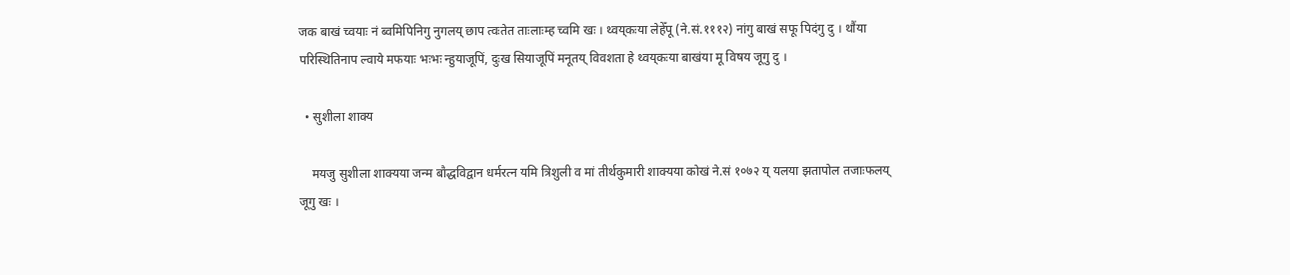जक बाखं च्वयाः नं ब्वमिपिनिगु नुगलय् छाप त्वःतेत ताःलाःम्ह च्वमि खः । थ्वय्‌कःया लेहेँपू (ने.सं.१११२) नांगु बाखं सफू पिदंगु दु । थौंया परिस्थितिनाप ल्वाये मफयाः भःभः न्हुयाजूपिं, दुःख सियाजूपिं मनूतय् विवशता हे थ्वय्‌कःया बाखंया मू विषय जूगु दु ।

  • सुशीला शाक्य

    मयजु सुशीला शाक्यया जन्म बौद्धविद्वान धर्मरत्न यमि त्रिशुली व मां तीर्थकुमारी शाक्यया कोखं ने.सं १०७२ य् यलया झतापोल तजाःफलय् जूगु खः ।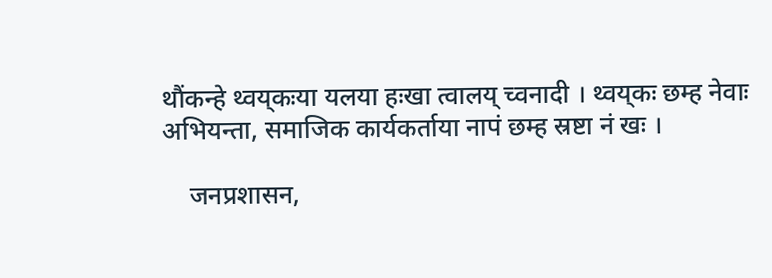थौंकन्हे थ्वय्‌कःया यलया हःखा त्वालय् च्वनादी । थ्वय्‌कः छम्ह नेवाः अभियन्ता, समाजिक कार्यकर्ताया नापं छम्ह स्रष्टा नं खः ।

    जनप्रशासन,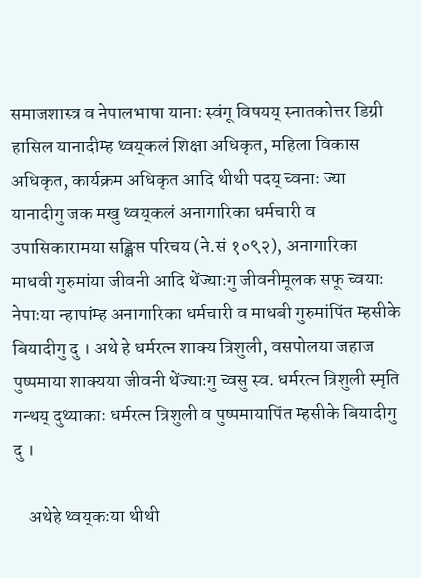समाजशास्त्र व नेपालभाषा यानाः स्वंगू विषयय् स्नातकोत्तर डिग्री हासिल यानादीम्ह थ्वय्‌कलं शिक्षा अधिकृत, महिला विकास अधिकृत, कार्यक्रम अधिकृत आदि थीथी पदय् च्वनाः ज्या यानादीगु जक मखु थ्वय्‌कलं अनागारिका धर्मचारी व उपासिकारामया सङ्क्षिप्त परिचय (ने.सं १०९२), अनागारिका माधवी गुरुमांया जीवनी आदि थेंज्याःगु जीवनीमूलक सफू च्वयाः नेपाःया न्हापांम्ह अनागारिका धर्मचारी व माधबी गुरुमांपिंत म्हसीके बियादीगु दु । अथे हे धर्मरत्न शाक्य त्रिशुली, वसपोलया जहाज पुष्पमाया शाक्यया जीवनी थेंज्याःगु च्वसु स्व. धर्मरत्न त्रिशुली स्मृति गन्थय् दुथ्याकाः धर्मरत्न त्रिशुली व पुष्पमायापिंत म्हसीके बियादीगु दु ।

    अथेहे थ्वय्‌कःया थीथी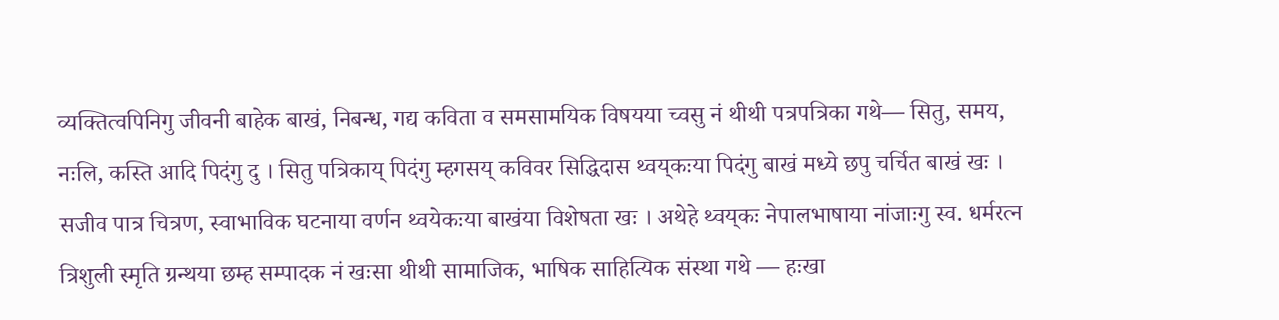व्यक्तित्वपिनिगु जीवनी बाहेक बाखं, निबन्ध, गद्य कविता व समसामयिक विषयया च्वसु नं थीथी पत्रपत्रिका गथे— सितु, समय, नःलि, कस्ति आदि पिदंगु दु । सितु पत्रिकाय् पिदंगु म्हगसय् कविवर सिद्धिदास थ्वय्‌कःया पिदंगु बाखं मध्ये छपु चर्चित बाखं खः । सजीव पात्र चित्रण, स्वाभाविक घटनाया वर्णन थ्वयेकःया बाखंया विशेषता खः । अथेहे थ्वय्‌कः नेपालभाषाया नांजाःगु स्व. धर्मरत्न त्रिशुली स्मृति ग्रन्थया छम्ह सम्पादक नं खःसा थीथी सामाजिक, भाषिक साहित्यिक संस्था गथे — हःखा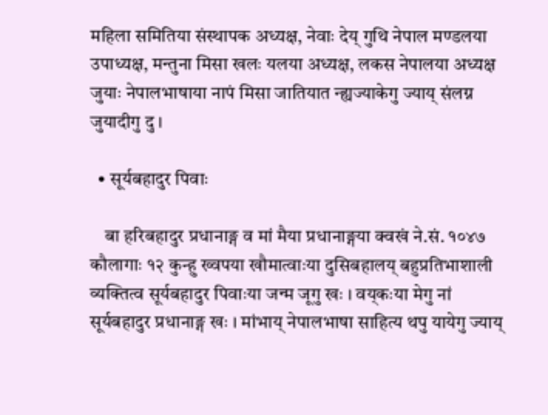महिला समितिया संस्थापक अध्यक्ष, नेवाः देय् गुथि नेपाल मण्डलया उपाध्यक्ष, मन्तुना मिसा खलः यलया अध्यक्ष, लकस नेपालया अध्यक्ष जुयाः नेपालभाषाया नापं मिसा जातियात न्ह्यज्याकेगु ज्याय् संलग्न जुयादीगु दु ।

  • सूर्यबहादुर पिवाः

    बा हरिबहादुर प्रधानाङ्ग व मां मैया प्रधानाङ्गया क्वखं ने.सं. १०४७ कौलागाः १२ कुन्हु ख्वपया खौमात्वाःया दुसिबहालय् बहुप्रतिभाशाली व्यक्तित्व सूर्यबहादुर पिवाःया जन्म जूगु खः । वय्‌कःया मेगु नां सूर्यबहादुर प्रधानाङ्ग खः । मांभाय् नेपालभाषा साहित्य थपु यायेगु ज्याय्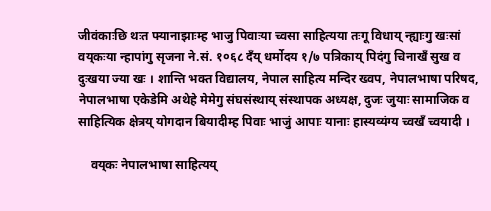जीवंकाःछि थःत फ्यानाझाःम्ह भाजु पिवाःया च्वसा साहित्यया तःगू विधाय् न्ह्याःगु खःसां वय्‌कःया न्हापांगु सृजना ने.सं. १०६८ दँय् धर्मोदय १/७ पत्रिकाय् पिदंगु चिनाखँ सुख व दुःखया ज्या खः । शान्ति भक्त विद्यालय, नेपाल साहित्य मन्दिर ख्वप, नेपालभाषा परिषद, नेपालभाषा एकेडेमि अथेहे मेमेगु संघसंस्थाय् संस्थापक अध्यक्ष, दुजः जुयाः सामाजिक व साहित्यिक क्षेत्रय् योगदान बियादीम्ह पिवाः भाजुं आपाः यानाः हास्यव्यंग्य च्वखँ च्वयादी ।

    वय्‌कः नेपालभाषा साहित्यय्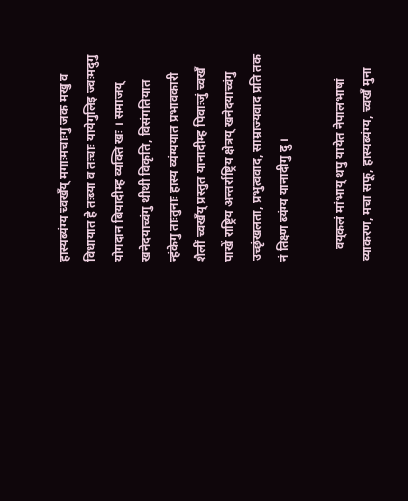हास्यब्यंग्य च्वखँय् मगाःमचाःगु जक मखु व विधायात हे तःब्या व तःचाः यायेगुलिइ ज्वःमदुगु योगदान बियादीम्ह व्यक्ति खः । समाजय् खनेदयाच्वंगु थीथी विकृति, विसंगतियात न्हंकेगु ताःतुनाः हास्य व्यंग्ययात प्रभावकारी शैलीं च्वखँय् प्रस्तुत यानादीम्ह पिवाःजुं च्वखँ पाखें राष्ट्रिय अन्तर्राष्ट्रिय क्षेत्रय् खनेदयाच्वंगु उच्छृंखलता, प्रभुत्ववाद, साम्राज्यवाद प्रति तक नं तिक्ष्ण ब्यंग्य यानादीगु दु ।

    वय्‌कलं मांभाय् थपु यायेत नेपालभाषां व्याकरण, मचा सफू, हास्यब्यंग्य, च्वखँ मुना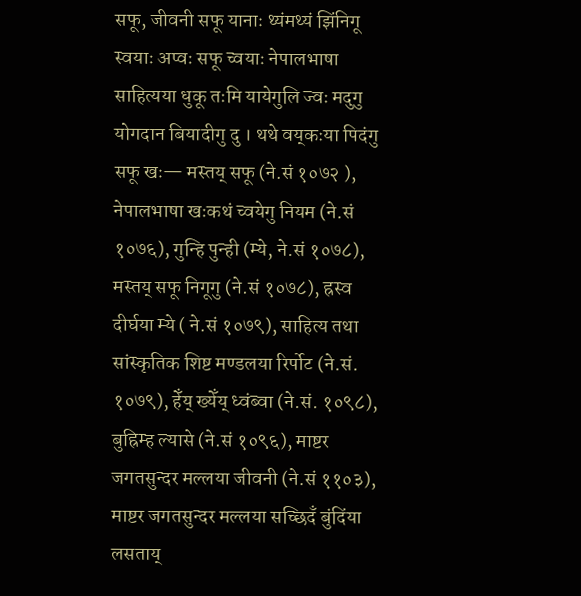सफू, जीवनी सफू यानाः थ्यंमथ्यं झिंनिगू स्वयाः अप्वः सफू च्वयाः नेपालभाषा साहित्यया धुकू तःमि यायेगुलि ज्वः मदुगु योगदान बियादीगु दु । थथे वय्‌कःया पिदंगु सफू खः— मस्तय् सफू (ने.सं १०७२ ), नेपालभाषा खःकथं च्वयेगु नियम (ने.सं १०७६), गुन्हि पुन्ही (म्ये, ने.सं १०७८), मस्तय् सफू निगूगु (ने.सं १०७८), ह्रस्व दीर्घया म्ये ( ने.सं १०७९), साहित्य तथा सांस्कृतिक शिष्ट मण्डलया रिर्पोट (ने.सं. १०७९), हेँय् ख्येँय् ध्वंब्वा (ने.सं. १०९८), बुह्रिम्ह ल्यासे (ने.सं १०९६), माष्टर जगतसुन्दर मल्लया जीवनी (ने.सं ११०३), माष्टर जगतसुन्दर मल्लया सच्छिदँ बुंदिंया लसताय्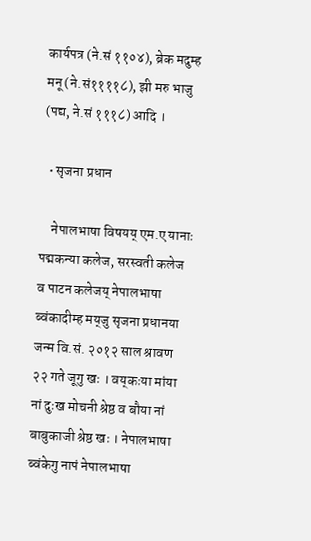कार्यपत्र (ने.सं ११०४), ब्रेक मदुम्ह मनू (ने.सं११११८), झी मरु भाजु (पद्य, ने.सं १११८) आदि ।

  • सृजना प्रधान

    नेपालभाषा विषयय् एम.ए यानाः पद्मकन्या कलेज, सरस्वती कलेज व पाटन कलेजय् नेपालभाषा ब्वंकादीम्ह मय्‌जु सृजना प्रधानया जन्म वि.सं. २०१२ साल श्रावण २२ गते जूगु खः । वय्‌कःया मांया नां दुःख मोचनी श्रेष्ठ व बौया नां बाबुकाजी श्रेष्ठ खः । नेपालभाषा ब्वंकेगु नापं नेपालभाषा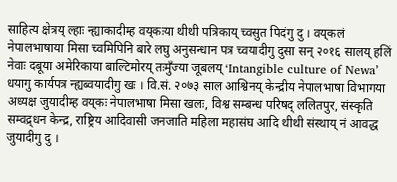साहित्य क्षेत्रय् ल्हाः न्ह्याकादीम्ह वय्‌कःया थीथी पत्रिकाय् च्वसुत पिदंगु दु । वय्‌कलं नेपालभाषाया मिसा च्वमिपिनि बारे लघु अनुसन्धान पत्र च्वयादीगु दुसा सन् २०१६ सालय् हलिं नेवाः दबूया अमेरिकाया बाल्टिमोरय् तःमुँज्या जूबलय् ‘Intangible culture of Newa’ धयागु कार्यपत्र न्ह्यब्वयादीगु खः । वि.सं. २०७३ साल आश्विनय् केन्द्रीय नेपालभाषा विभागया अध्यक्ष जुयादीम्ह वय्‌कः नेपालभाषा मिसा खलः, विश्व सम्बन्ध परिषद् ललितपुर, संस्कृति सम्वद्र्धन केन्द्र, राष्ट्रिय आदिवासी जनजाति महिला महासंघ आदि थीथी संस्थाय् नं आवद्ध जुयादीगु दु ।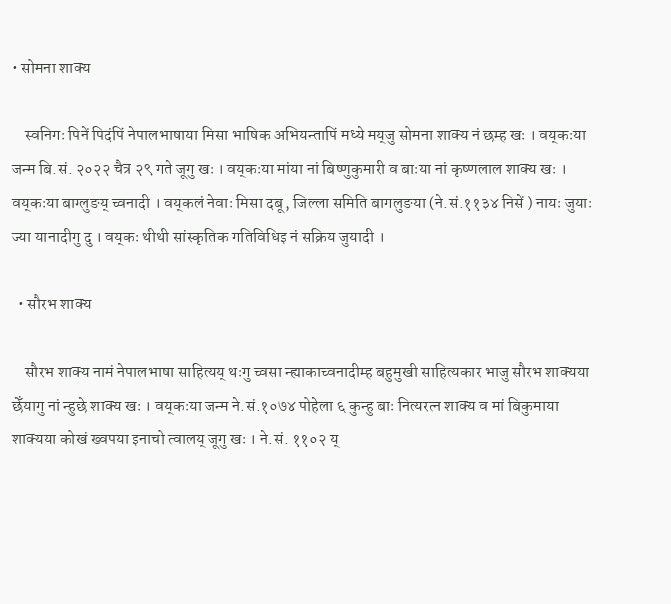• सोमना शाक्य

    स्वनिगः पिनें पिदंपिं नेपालभाषाया मिसा भाषिक अभियन्तापिं मध्ये मय्‌जु सोमना शाक्य नं छम्ह खः । वय्‌कःया जन्म बि.सं. २०२२ चैत्र २९ गते जूगु खः । वय्‌कःया मांया नां बिष्णुकुमारी व बाःया नां कृष्णलाल शाक्य खः । वय्‌कःया बाग्लुङय् च्वनादी । वय्‌कलं नेवाः मिसा दबू, जिल्ला समिति बागलुङया (ने.सं.११३४ निसें ) नायः जुयाः ज्या यानादीगु दु । वय्‌कः थीथी सांस्कृतिक गतिविधिइ नं सक्रिय जुयादी ।

  • सौरभ शाक्य

    सौरभ शाक्य नामं नेपालभाषा साहित्यय् थःगु च्वसा न्ह्याकाच्वनादीम्ह बहुमुखी साहित्यकार भाजु सौरभ शाक्यया छेँयागु नां न्हुछे शाक्य खः । वय्‌कःया जन्म ने.सं.१०७४ पोहेला ६ कुन्हु बाः नित्यरत्न शाक्य व मां बिकुमाया शाक्यया कोखं ख्वपया इनाचो त्वालय् जूगु खः । ने.सं. ११०२ य्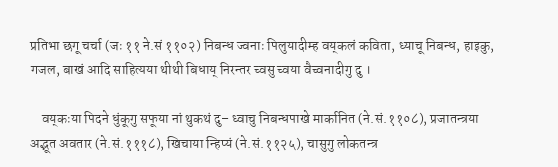प्रतिभा छगू चर्चा (जः ११ ने.सं ११०२) निबन्ध ज्वनाः पिलुयादीम्ह वय्‌कलं कविता, ध्याचू निबन्ध, हाइकु, गजल, बाखं आदि साहित्यया थीथी बिधाय् निरन्तर च्वसु च्वया वैच्वनादीगु दु ।

    वय्‌कःया पिदने धुंकूगु सफूया नां थुकथं दु– ध्वाचु निबन्धपाखे मार्कानित (ने.सं.११०८), प्रजातन्त्रया अद्भूत अवतार (ने.सं.१११८), खिचाया न्हिप्यं (ने.सं.११२५), चासुगु लोकतन्त्र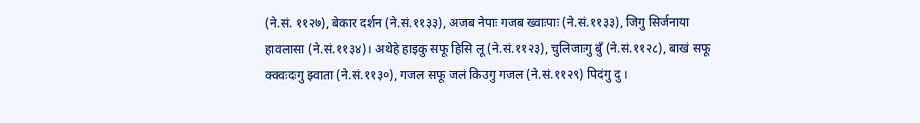(ने.सं. ११२७), बेकार दर्शन (ने.सं.११३३), अजब नेपाः गजब ख्वाःपाः (ने.सं.११३३), जिगु सिर्जनाया हावलासा (ने.सं.११३४)। अथेहे हाइकु सफू हिसि लू (ने.सं.११२३), चुलिजाःगु बुँ (ने.सं.११२८), बाखं सफू क्क्वःदःगु झ्वाता (ने.सं.११३०), गजल सफू जलं किउगु गजल (ने.सं.११२९) पिदंगु दु ।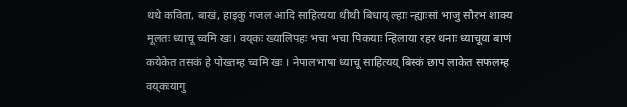थथे कविता, बाखं, हाइकु गजल आदि साहित्यया थीथी बिधाय् ल्हाः न्ह्याःसां भाजु सौरभ शाक्य मूलतः ध्याचू च्वमि खः। वय्‌कः ख्यालिपहः भचा भचा पिकयाः न्हिलाया रहर थनाः ध्याचूया बाणं कयेकेत तसकं हे पोख्तम्ह च्वमि खः । नेपालभाषा ध्याचू साहित्यय् बिस्कं छाप लाकेत सफलम्ह वय्‌कःयागु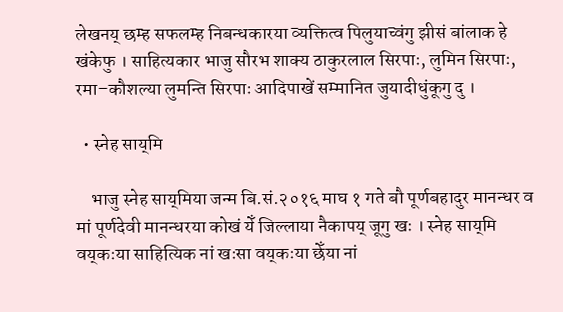लेखनय् छम्ह सफलम्ह निबन्धकारया व्यक्तित्व पिलुयाच्वंगु झीसं बांलाक हे खंकेफु । साहित्यकार भाजु सौरभ शाक्य ठाकुरलाल सिरपाः, लुमिन सिरपाः, रमा–कौशल्या लुमन्ति सिरपाः आदिपाखें सम्मानित जुयादीधुंकूगु दु ।

  • स्नेह साय्‌मि

    भाजु स्नेह साय्‌मिया जन्म बि.सं.२०१६ माघ १ गते बौ पूर्णबहादुर मानन्धर व मां पूर्णदेवी मानन्धरया कोखं येँ जिल्लाया नैकापय् जूगु खः । स्नेह साय्‌मि वय्‌कःया साहित्यिक नां खःसा वय्‌कःया छेँया नां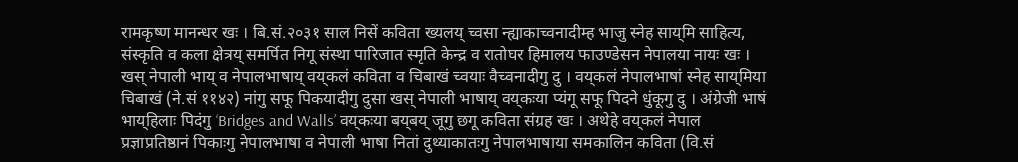रामकृष्ण मानन्धर खः । बि.सं.२०३१ साल निसें कविता ख्यलय् च्वसा न्ह्याकाच्वनादीम्ह भाजु स्नेह साय्‌मि साहित्य, संस्कृति व कला क्षेत्रय् समर्पित निगू संस्था पारिजात स्मृति केन्द्र व रातोघर हिमालय फाउण्डेसन नेपालया नायः खः । खस् नेपाली भाय् व नेपालभाषाय् वय्‌कलं कविता व चिबाखं च्वयाः वैच्वनादीगु दु । वय्‌कलं नेपालभाषां स्नेह साय्‌मिया चिबाखं (ने.सं ११४२) नांगु सफू पिकयादीगु दुसा खस् नेपाली भाषाय् वय्‌कःया प्यंगू सफू पिदने धुंकूगु दु । अंग्रेजी भाषं भाय्‌हिलाः पिदंगु ‘Bridges and Walls’ वय्‌कःया बय्‌बय् जूगु छगू कविता संग्रह खः । अथेहे वय्‌कलं नेपाल प्रज्ञाप्रतिष्ठानं पिकाःगु नेपालभाषा व नेपाली भाषा नितां दुथ्याकातःगु नेपालभाषाया समकालिन कविता (वि.सं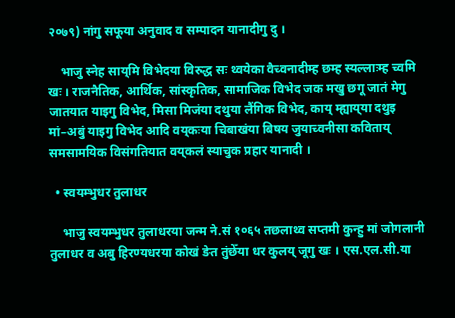२०७९) नांगु सफूया अनुवाद व सम्पादन यानादीगु दु ।

    भाजु स्नेह साय्‌मि विभेदया विरुद्ध सः थ्वयेका वैच्वनादीम्ह छम्ह स्यल्लाःम्ह च्वमि खः । राजनैतिक, आर्थिक, सांस्कृतिक, सामाजिक विभेद जक मखु छगू जातं मेगु जातयात याइगु विभेद, मिसा मिजंया दथुया लैंगिक विभेद, काय् म्ह्याय्‌या दथुइ मां–अबुं याइगु विभेद आदि वय्‌कःया चिबाखंया बिषय जुयाच्वनीसा कविताय् समसामयिक विसंगतियात वय्‌कलं स्याचुक प्रहार यानादी ।

  • स्वयम्भुधर तुलाधर

    भाजु स्वयम्भुधर तुलाधरया जन्म ने.सं १०६५ तछलाथ्व सप्तमी कुन्हु मां जोगलानी तुलाधर व अबु हिरण्यधरया कोखं ङेत तुंछेँया धर कुलय् जूगु खः । एस.एल.सी.या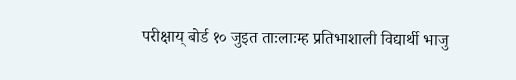परीक्षाय् बोर्ड १० जुइत ताःलाःम्ह प्रतिभाशाली विद्यार्थी भाजु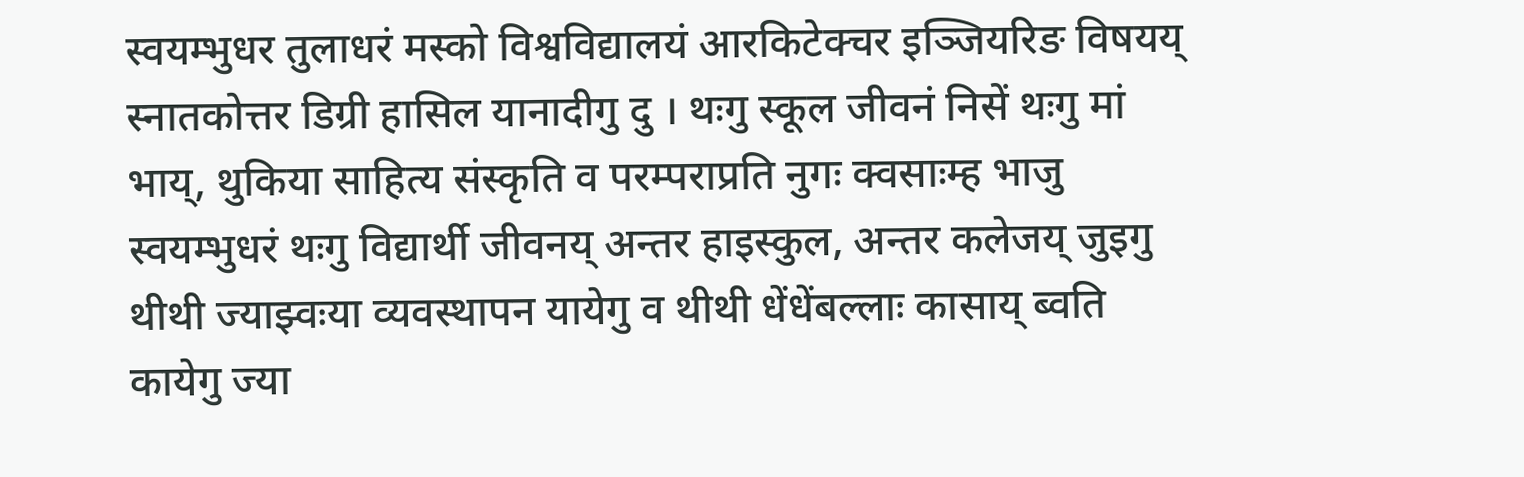स्वयम्भुधर तुलाधरं मस्को विश्वविद्यालयं आरकिटेक्चर इञ्जियरिङ विषयय् स्नातकोत्तर डिग्री हासिल यानादीगु दु । थःगु स्कूल जीवनं निसें थःगु मां भाय्, थुकिया साहित्य संस्कृति व परम्पराप्रति नुगः क्वसाःम्ह भाजु स्वयम्भुधरं थःगु विद्यार्थी जीवनय् अन्तर हाइस्कुल, अन्तर कलेजय् जुइगु थीथी ज्याझ्वःया व्यवस्थापन यायेगु व थीथी धेंधेंबल्लाः कासाय् ब्वति कायेगु ज्या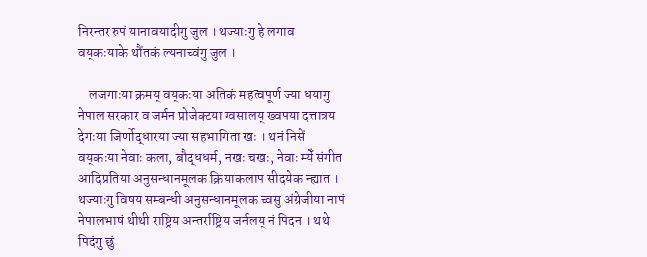निरन्तर रुपं यानावयादीगु जुल । थज्याःगु हे लगाव वय्‌कःयाके थौंतकं ल्यनाच्वंगु जुल ।

    लजगाःया क्रमय् वय्‌कःया अतिकं महत्वपूर्ण ज्या धयागु नेपाल सरकार व जर्मन प्रोजेक्टया ग्वसालय् ख्वपया दत्तात्रय देगःया जिर्णोद्धारया ज्या सहभागिता खः । थनं निसें वय्‌कःया नेवाः कला, बौद्धधर्म, नखः चखः, नेवाः म्येँ संगीत आदिप्रतिया अनुसन्धानमूलक क्रियाकलाप सीदयेक न्ह्यात । थज्याःगु विषय सम्बन्धी अनुसन्धानमूलक च्वसु अंग्रेजीया नापं नेपालभाषं थीथी राष्ट्रिय अन्तर्राष्ट्रिय जर्नलय् नं पिदन । थथे पिदंगु छुं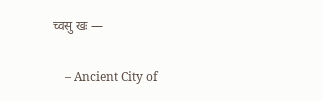च्वसु खः —

    – Ancient City of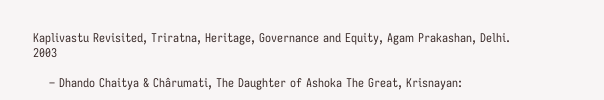Kaplivastu Revisited, Triratna, Heritage, Governance and Equity, Agam Prakashan, Delhi. 2003

    – Dhando Chaitya & Chârumati, The Daughter of Ashoka The Great, Krisnayan: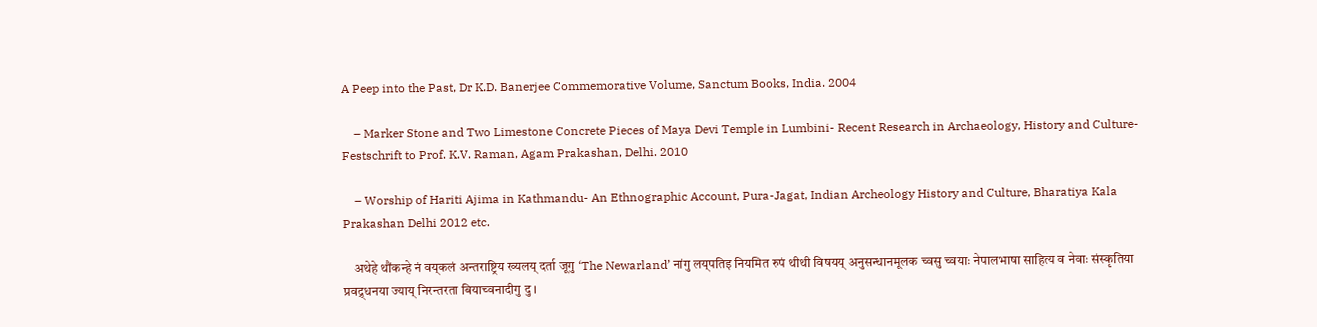A Peep into the Past, Dr K.D. Banerjee Commemorative Volume, Sanctum Books, India. 2004

    – Marker Stone and Two Limestone Concrete Pieces of Maya Devi Temple in Lumbini- Recent Research in Archaeology, History and Culture- Festschrift to Prof. K.V. Raman, Agam Prakashan, Delhi. 2010

    – Worship of Hariti Ajima in Kathmandu- An Ethnographic Account, Pura-Jagat, Indian Archeology History and Culture, Bharatiya Kala Prakashan Delhi 2012 etc.

    अथेहे थौंकन्हे नं वय्‌कलं अन्तराष्ट्रिय ख्यलय् दर्ता जूगु ‘The Newarland’ नांगु लय्‌पतिइ नियमित रुपं थीथी विषयय् अनुसन्धानमूलक च्वसु च्वयाः नेपालभाषा साहित्य व नेवाः संस्कृतिया प्रवद्र्धनया ज्याय् निरन्तरता बियाच्वनादीगु दु ।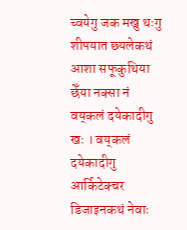च्वयेगु जक मखु थःगु शीपयात छ्यलेकथं आशा सफूकुथिया छेँया नक्सा नं वय्‌कलं दयेकादीगु खः । वय्‌कलं दयेकादीगु आर्किटेक्चर डिजाइनकथं नेवाः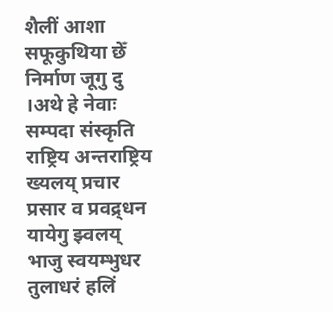शैलीं आशा सफूकुथिया छेँ निर्माण जूगु दु ।अथे हे नेवाः सम्पदा संस्कृति राष्ट्रिय अन्तराष्ट्रिय ख्यलय् प्रचार प्रसार व प्रवद्र्धन यायेगु झ्वलय् भाजु स्वयम्भुधर तुलाधरं हलिं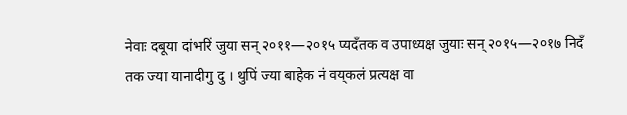नेवाः दबूया दांभरिं जुया सन् २०११—२०१५ प्यदँतक व उपाध्यक्ष जुयाः सन् २०१५—२०१७ निदँ तक ज्या यानादीगु दु । थुपिं ज्या बाहेक नं वय्‌कलं प्रत्यक्ष वा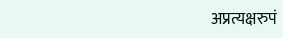अप्रत्यक्षरुपं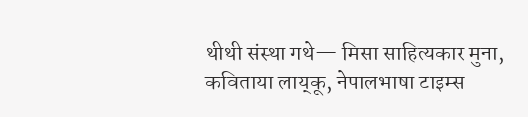थीथी संस्था गथे— मिसा साहित्यकार मुना, कविताया लाय्‌कू, नेपालभाषा टाइम्स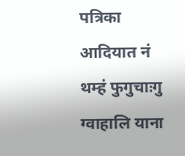पत्रिका आदियात नं थम्हं फुगुचाःगु ग्वाहालि याना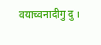वयाच्वनादीगु दु ।